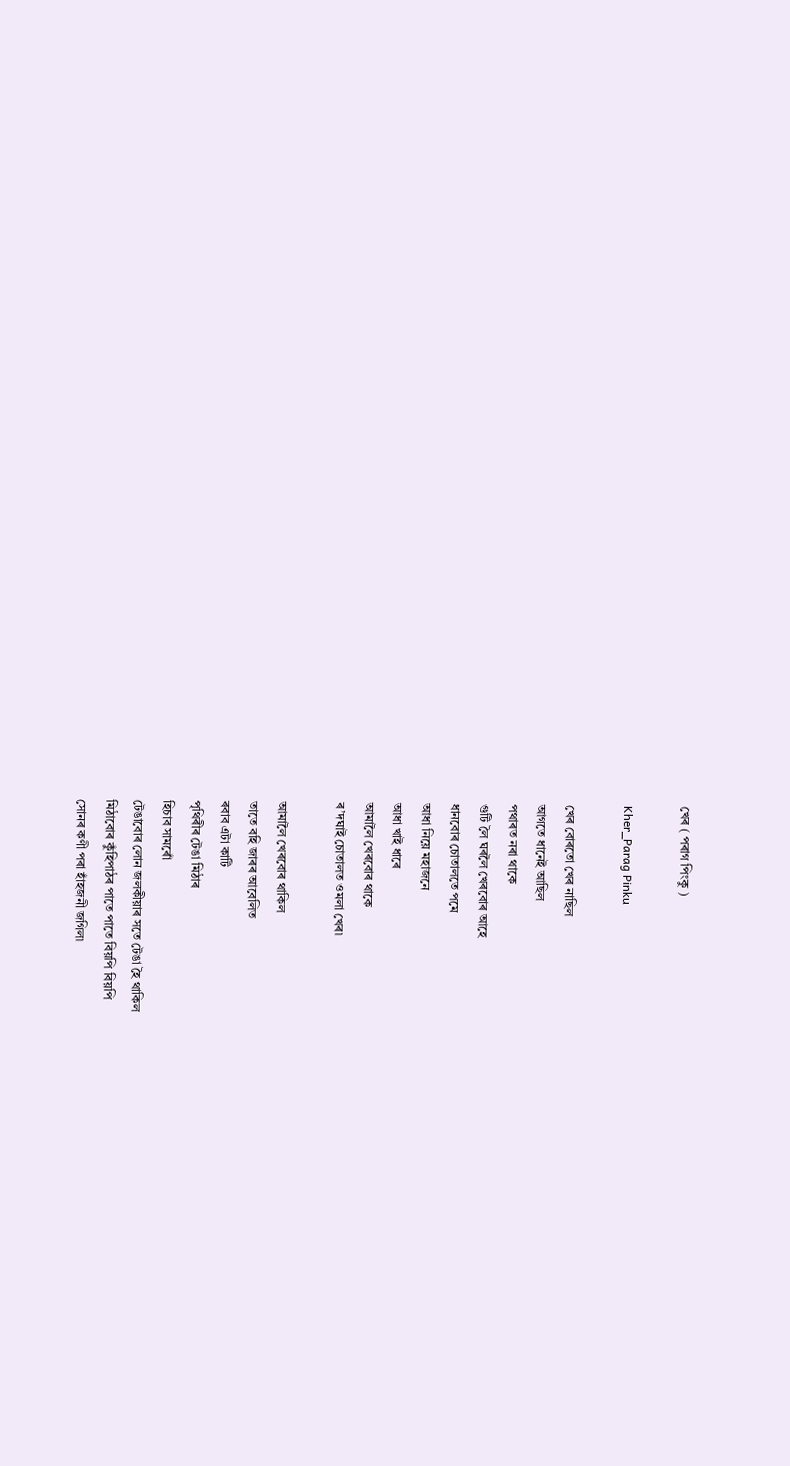খেৰ ( পৰাগ পিংকু )

Kher_Parag Pinku

খেৰ বোৰতো খেৰ নাছিল
আগতে ধানেই আছিল
পথাৰত নৰা থাকে
গুটি লৈ ঘৰলৈ খেৰবোৰ আহে
ধানবোৰ চোতালতে পমে
আধা নিয়ে মহাজনে
আধা খাই ধাৰে
আমালৈ খেৰবোৰ থাকে
ৰ’দঘাই চোতালত ওমলা খেৰ৷

আমালৈ খেৰবোৰ থাকিল
তাতে বহি জাৰৰ আবেলিত
ৰবাব এটা কাটি
পৃথিৰীৰ টেঙা মিঠাৰ
হিচাব সামৰোঁ
টেঙাবোৰ লোন জলকীয়াৰ সতে টেঙা হৈ থাকিল
মিঠাবোৰ কুঁহিপাঠৰ পাতে পাতে বিয়পি বিয়পি
সোনৰ কণী পৰা হাঁহজনী জগিল৷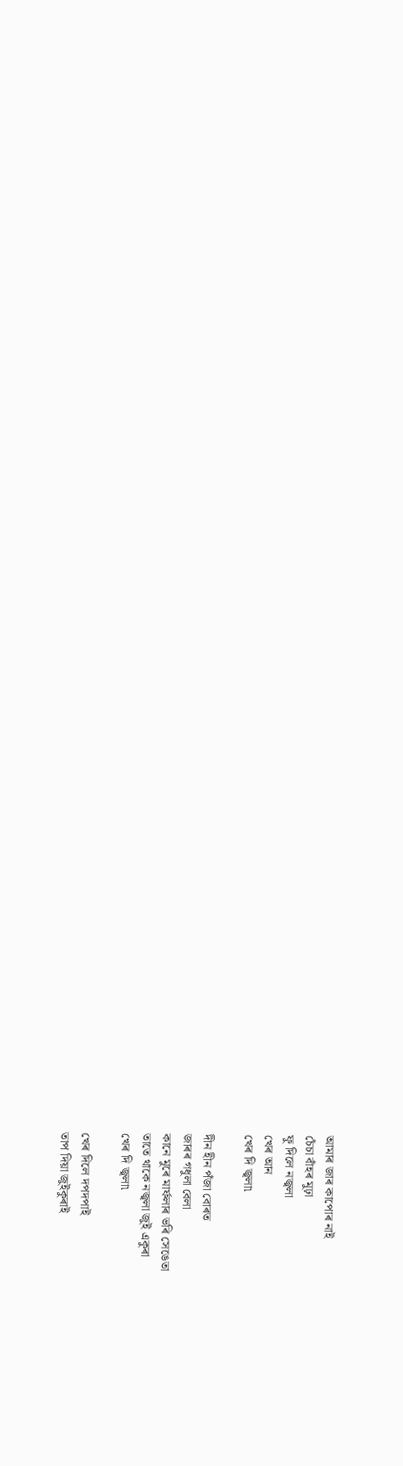আমাৰ জাৰ কাপোৰ নাই
চেঁচা বাঁহৰ মুঢ়া
ফু দিলে নজ্বলা
খেৰ আন
খেৰ দি জ্বলা৷

দীন হীন পঁজা বোৰত
জাৰৰ গধুলা বেলা
কানে মুৰে মাৰ্ফলাৰ ভৰি সেঙেতা
তাতে থাকে নজ্বলা জুই একুৰা
খেৰ দি জ্বলা৷

খেৰ দিলে দপদপাই
তাপ দিয়া জুইকুৰাই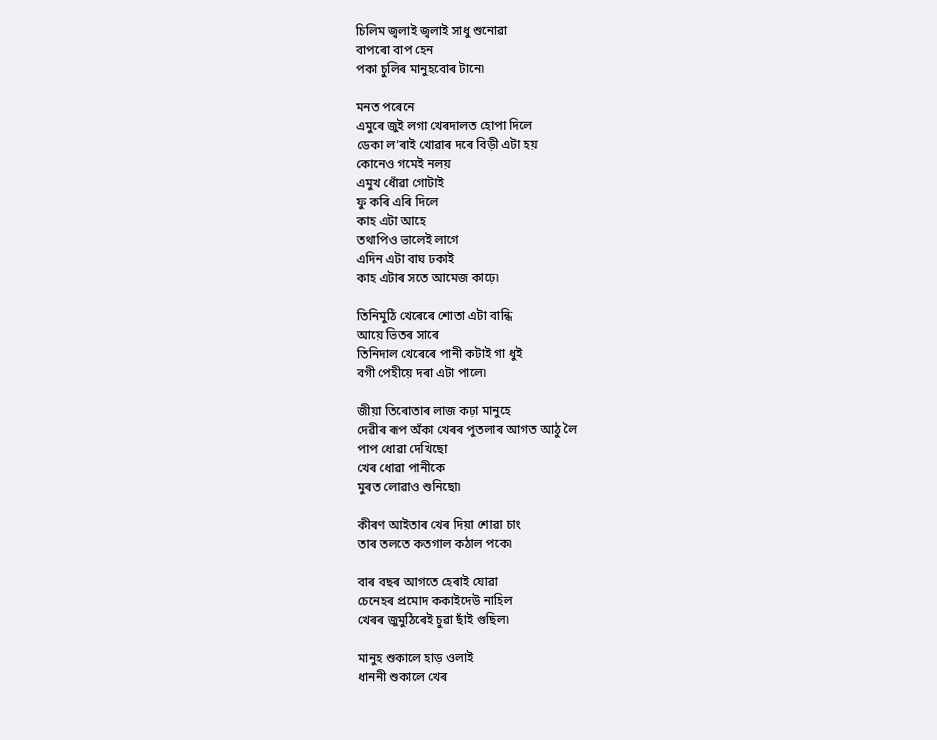চিলিম জ্বলাই জ্বলাই সাধু শুনোৱা
বাপৰো বাপ হেন
পকা চুলিৰ মানুহবোৰ টানে৷

মনত পৰেনে
এমুৰে জুই লগা খেৰদালত হোপা দিলে
ডেকা ল’ৰাই খোৱাৰ দৰে বিড়ী এটা হয়
কোনেও গমেই নলয়
এমুখ ধোঁৱা গোটাই
ফু কৰি এৰি দিলে
কাহ এটা আহে
তথাপিও ভালেই লাগে
এদিন এটা বাঘ ঢকাই
কাহ এটাৰ সতে আমেজ কাঢ়ে৷

তিনিমুঠি খেৰেৰে শোতা এটা বান্ধি
আয়ে ভিতৰ সাৰে
তিনিদাল খেৰেৰে পানী কটাই গা ধুই
বগী পেহীয়ে দৰা এটা পালে৷

জীয়া তিৰোতাৰ লাজ কঢ়া মানুহে
দেৱীৰ ৰূপ অঁকা খেৰৰ পুতলাৰ আগত আঠু লৈ
পাপ ধোৱা দেখিছো
খেৰ ধোৱা পানীকে
মুৰত লোৱাও শুনিছো৷

কীৰণ আইতাৰ খেৰ দিয়া শোৱা চাং
তাৰ তলতে কতগাল কঠাল পকে৷

বাৰ বছৰ আগতে হেৰাই যোৱা
চেনেহৰ প্ৰমোদ ককাইদেউ নাহিল
খেৰৰ জুমুঠিৰেই চুৱা ছাঁই গুছিল৷

মানুহ শুকালে হাড় ওলাই
ধাননী শুকালে খেৰ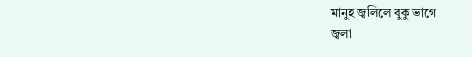মানুহ জ্বলিলে বুকু ভাগে
জ্বলা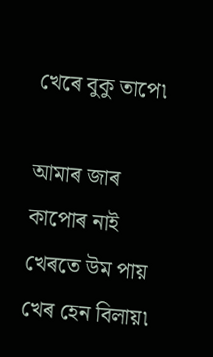খেৰে বুকু তাপে৷

আমাৰ জাৰ কাপোৰ নাই
খেৰতে উম পায়
খেৰ হেন বিলায়৷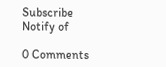Subscribe
Notify of

0 Comments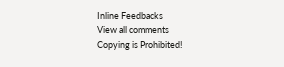Inline Feedbacks
View all comments
Copying is Prohibited!